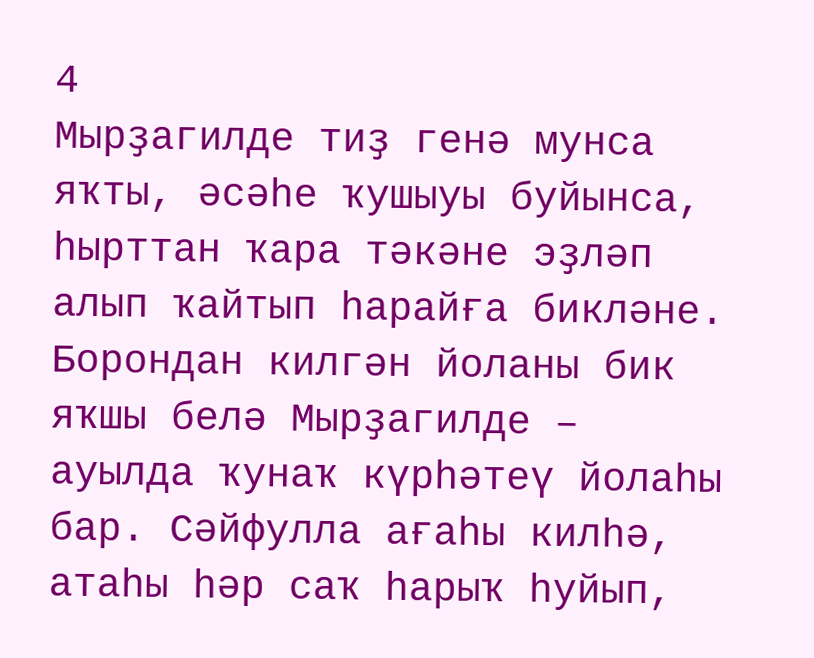4
Мырҙагилде тиҙ генә мунса яҡты, әсәһе ҡушыуы буйынса, һырттан ҡара тәкәне эҙләп алып ҡайтып һарайға бикләне.
Борондан килгән йоланы бик яҡшы белә Мырҙагилде – ауылда ҡунаҡ күрһәтеү йолаһы бар. Сәйфулла ағаһы килһә, атаһы һәр саҡ һарыҡ һуйып,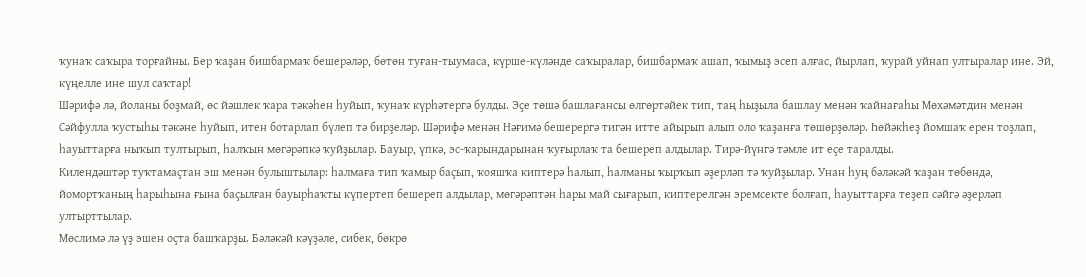ҡунаҡ саҡыра торғайны. Бер ҡаҙан бишбармаҡ бешерәләр, бөтөн туған-тыумаса, күрше-күләнде саҡыралар, бишбармаҡ ашап, ҡымыҙ эсеп алғас, йырлап, ҡурай уйнап ултыралар ине. Эй, күңелле ине шул саҡтар!
Шәрифә лә, йоланы боҙмай, өс йәшлек ҡара тәкәһен һуйып, ҡунаҡ күрһәтергә булды. Эҫе төшә башлағансы өлгөртәйек тип, таң һыҙыла башлау менән ҡайнағаһы Мөхәмәтдин менән Сәйфулла ҡустыһы тәкәне һуйып, итен ботарлап бүлеп тә бирҙеләр. Шәрифә менән Нәғимә бешерергә тигән итте айырып алып оло ҡаҙанға төшөрҙөләр. Һөйәкһеҙ йомшаҡ ерен тоҙлап, һауыттарға ныҡып тултырып, һалҡын мөгәрәпкә ҡуйҙылар. Бауыр, үпкә, эс-ҡарындарынан ҡуғырлаҡ та бешереп алдылар. Тирә-йүнгә тәмле ит еҫе таралды.
Килендәштәр туҡтамаҫтан эш менән булыштылар: һалмаға тип ҡамыр баҫып, ҡояшҡа киптерә һалып, һалманы ҡырҡып әҙерләп тә ҡуйҙылар. Унан һуң бәләкәй ҡаҙан төбөндә, йомортҡаның һарыһына ғына баҫылған бауырһаҡты күпертеп бешереп алдылар, мөгәрәптән һары май сығарып, киптерелгән эремсекте болғап, һауыттарға теҙеп сәйгә әҙерләп ултырттылар.
Мөслимә лә үҙ эшен оҫта башҡарҙы. Бәләкәй кәүҙәле, сибек, бөкрө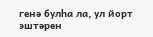генә булһа ла, ул йорт эштәрен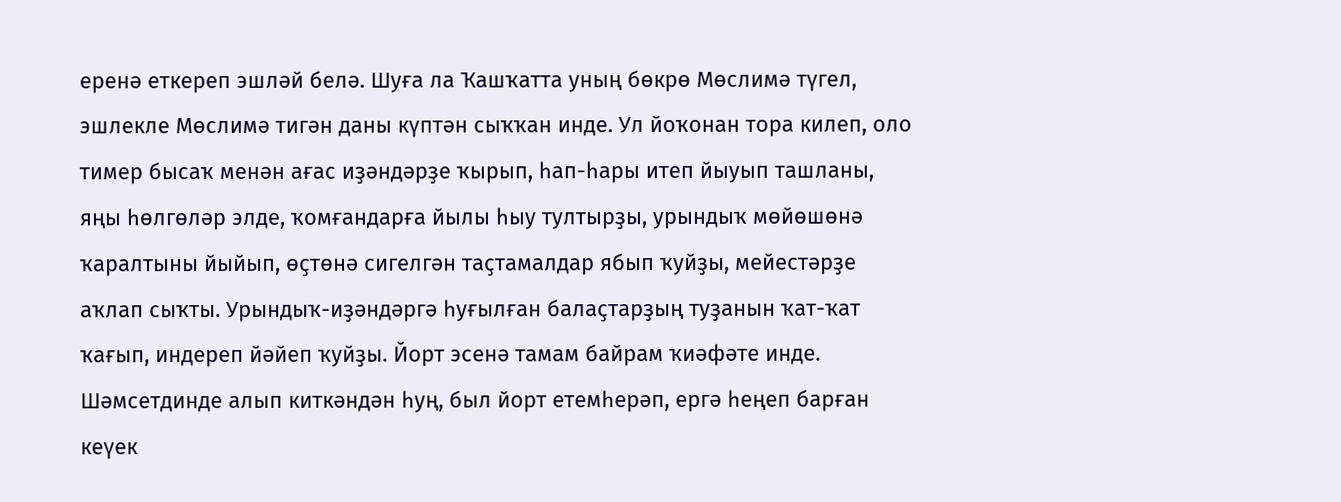еренә еткереп эшләй белә. Шуға ла Ҡашҡатта уның бөкрө Мөслимә түгел, эшлекле Мөслимә тигән даны күптән сыҡҡан инде. Ул йоҡонан тора килеп, оло тимер бысаҡ менән ағас иҙәндәрҙе ҡырып, һап-һары итеп йыуып ташланы, яңы һөлгөләр элде, ҡомғандарға йылы һыу тултырҙы, урындыҡ мөйөшөнә ҡаралтыны йыйып, өҫтөнә сигелгән таҫтамалдар ябып ҡуйҙы, мейестәрҙе аҡлап сыҡты. Урындыҡ-иҙәндәргә һуғылған балаҫтарҙың туҙанын ҡат-ҡат ҡағып, индереп йәйеп ҡуйҙы. Йорт эсенә тамам байрам ҡиәфәте инде.
Шәмсетдинде алып киткәндән һуң, был йорт етемһерәп, ергә һеңеп барған кеүек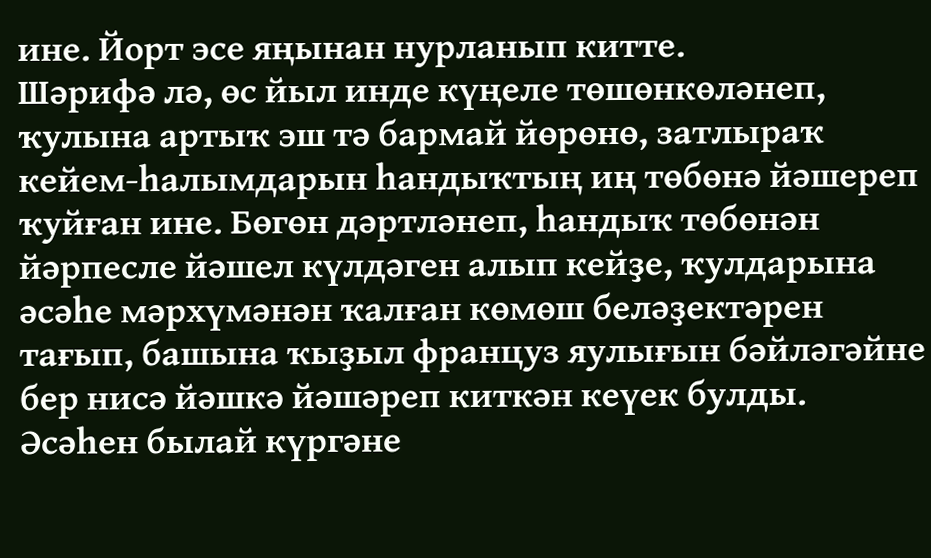ине. Йорт эсе яңынан нурланып китте.
Шәрифә лә, өс йыл инде күңеле төшөнкөләнеп, ҡулына артыҡ эш тә бармай йөрөнө, затлыраҡ кейем-һалымдарын һандыҡтың иң төбөнә йәшереп ҡуйған ине. Бөгөн дәртләнеп, һандыҡ төбөнән йәрпесле йәшел күлдәген алып кейҙе, ҡулдарына әсәһе мәрхүмәнән ҡалған көмөш беләҙектәрен тағып, башына ҡыҙыл француз яулығын бәйләгәйне бер нисә йәшкә йәшәреп киткән кеүек булды.
Әсәһен былай күргәне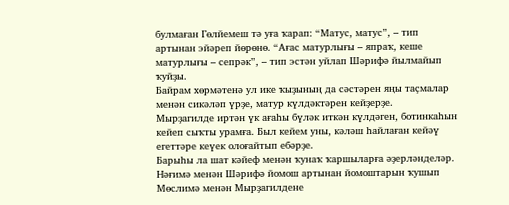булмаған Гөлйемеш тә уға ҡарап: “Матус, матус”, – тип артынан эйәреп йөрөнө. “Ағас матурлығы – япраҡ, кеше матурлығы – сепрәк”, – тип эстән уйлап Шәрифә йылмайып ҡуйҙы.
Байрам хөрмәтенә ул ике ҡыҙының да сәстәрен яңы таҫмалар менән сикәләп үрҙе, матур күлдәктәрен кейҙерҙе.
Мырҙагилде иртән үк ағаһы бүләк иткән күлдәген, ботинкаһын кейеп сыҡты урамға. Был кейем уны, кәләш һайлаған кейәү егеттәре кеүек олоғайтып ебәрҙе.
Барыһы ла шат кәйеф менән ҡунаҡ ҡаршыларға әҙерләнделәр. Нәғимә менән Шәрифә йомош артынан йомоштарын ҡушып Мөслимә менән Мырҙагилдене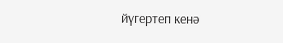йүгертеп кенә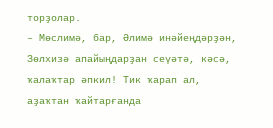торҙолар.
– Мөслимә, бар, Әлимә инәйеңдәрҙән, Зөлхизә апайыңдарҙан сеүәтә, кәсә, ҡалаҡтар әпкил! Тик ҡарап ал, аҙаҡтан ҡайтарғанда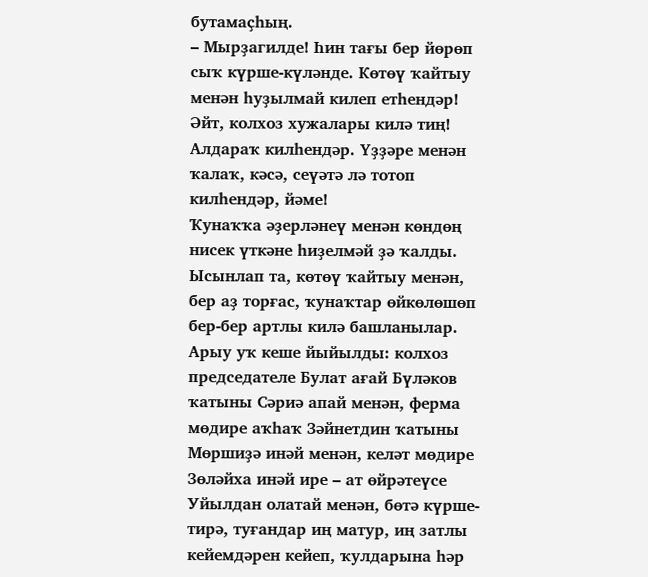бутамаҫһың.
– Мырҙагилде! Һин тағы бер йөрөп сыҡ күрше-күләнде. Көтөү ҡайтыу менән һуҙылмай килеп етһендәр! Әйт, колхоз хужалары килә тиң! Алдараҡ килһендәр. Үҙҙәре менән ҡалаҡ, кәсә, сеүәтә лә тотоп килһендәр, йәме!
Ҡунаҡҡа әҙерләнеү менән көндөң нисек үткәне һиҙелмәй ҙә ҡалды. Ысынлап та, көтөү ҡайтыу менән, бер аҙ торғас, ҡунаҡтар өйкөлөшөп бер-бер артлы килә башланылар. Арыу уҡ кеше йыйылды: колхоз председателе Булат ағай Бүләков ҡатыны Сәриә апай менән, ферма мөдире аҡһаҡ Зәйнетдин ҡатыны Мөршиҙә инәй менән, келәт мөдире Зөләйха инәй ире – ат өйрәтеүсе Уйылдан олатай менән, бөтә күрше-тирә, туғандар иң матур, иң затлы кейемдәрен кейеп, ҡулдарына һәр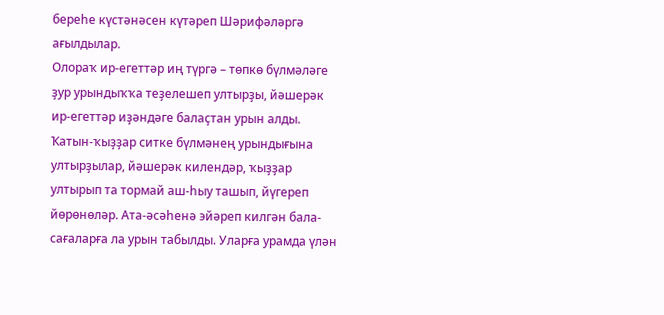береһе күстәнәсен күтәреп Шәрифәләргә ағылдылар.
Олораҡ ир-егеттәр иң түргә – төпкө бүлмәләге ҙур урындыҡҡа теҙелешеп ултырҙы, йәшерәк ир-егеттәр иҙәндәге балаҫтан урын алды. Ҡатын-ҡыҙҙар ситке бүлмәнең урындығына ултырҙылар, йәшерәк килендәр, ҡыҙҙар ултырып та тормай аш-һыу ташып, йүгереп йөрөнөләр. Ата-әсәһенә эйәреп килгән бала-сағаларға ла урын табылды. Уларға урамда үлән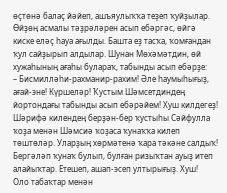өҫтөнә балаҫ йәйеп, ашъяулыҡҡа теҙеп ҡуйҙылар.
Өйҙөң асмалы тәҙрәләрен асып ебәргәс, өйгә киске еләҫ һауа ағылды. Башта еҙ тасҡа, ҡомғандан ҡул сайҙырып алдылар. Шунан Мөхәмәтдин, өй хужаһының ағаһы булараҡ, табынды асып ебәрҙе:
– Бисмилләһи-рахманир-рахим! Әле һаумыһығыҙ, ағай-эне! Күршеләр! Ҡустым Шәмсетдиндең йортондағы табынды асып ебәрәйем! Хуш килдегеҙ! Шәрифә килендең берҙән-бер ҡустыһы Сәйфулла ҡоҙа менән Шәмсиә ҡоҙаса ҡунаҡҡа килеп төштөләр. Уларҙың хөрмәтенә ҡара тәкәне салдыҡ! Бергәләп ҡунаҡ булып, булған ризыҡтан ауыҙ итеп алайыҡтар. Етешеп, ашап-эсеп ултырығыҙ. Хуш!
Оло табаҡтар менән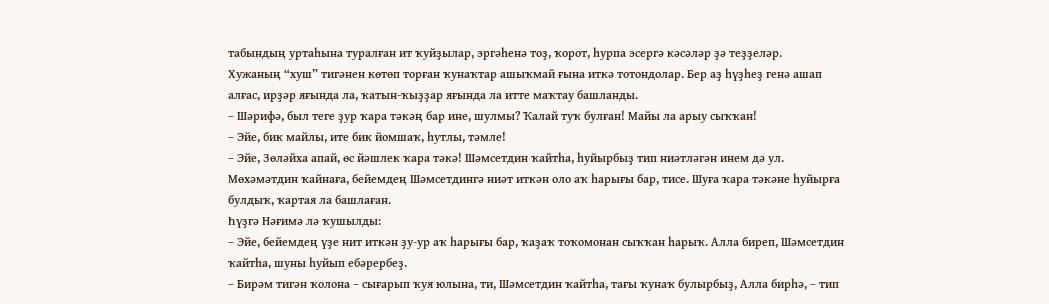табындың уртаһына туралған ит ҡуйҙылар, эргәһенә тоҙ, ҡорот, һурпа эсергә кәсәләр ҙә теҙҙеләр.
Хужаның “хуш” тигәнен көтөп торған ҡунаҡтар ашыҡмай ғына иткә тотондолар. Бер аҙ һүҙһеҙ генә ашап алғас, ирҙәр яғында ла, ҡатын-ҡыҙҙар яғында ла итте маҡтау башланды.
– Шәрифә, был теге ҙур ҡара тәкәң бар ине, шулмы? Ҡалай туҡ булған! Майы ла арыу сыҡҡан!
– Эйе, бик майлы, ите бик йомшаҡ, һутлы, тәмле!
– Эйе, Зөләйха апай, өс йәшлек ҡара тәкә! Шәмсетдин ҡайтһа, һуйырбыҙ тип ниәтләгән инем дә ул. Мөхәмәтдин ҡайнаға, бейемдең Шәмсетдингә ниәт иткән оло аҡ һарығы бар, тисе. Шуға ҡара тәкәне һуйырға булдыҡ, ҡартая ла башлаған.
Һүҙгә Нәғимә лә ҡушылды:
– Эйе, бейемдең үҙе нит иткән ҙу-ур аҡ һарығы бар, ҡаҙаҡ тоҡомонан сыҡҡан һарыҡ. Алла биреп, Шәмсетдин ҡайтһа, шуны һуйып ебәрербеҙ.
– Бирәм тигән ҡолона – сығарып ҡуя юлына, ти, Шәмсетдин ҡайтһа, тағы ҡунаҡ булырбыҙ, Алла бирһә, – тип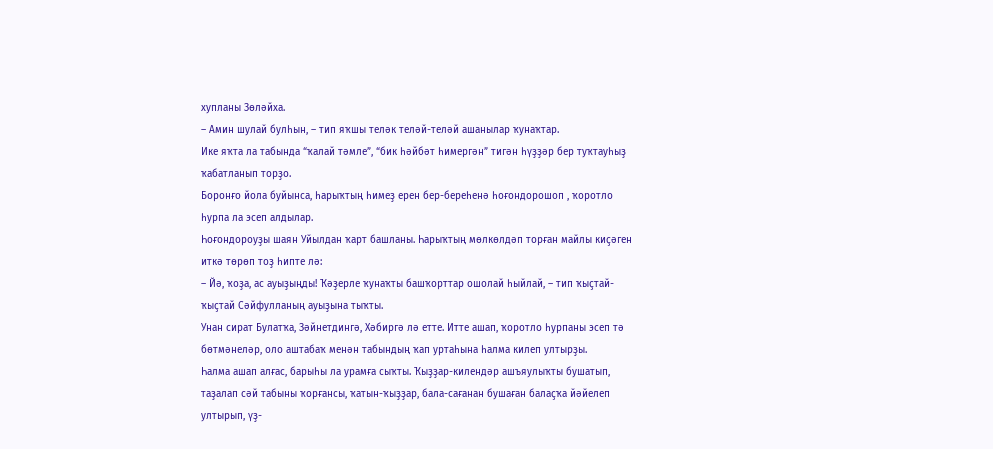хупланы Зөләйха.
– Амин шулай булһын, – тип яҡшы теләк теләй-теләй ашанылар ҡунаҡтар.
Ике яҡта ла табында “ҡалай тәмле”, “бик һәйбәт һимергән” тигән һүҙҙәр бер туҡтауһыҙ ҡабатланып торҙо.
Боронғо йола буйынса, һарыҡтың һимеҙ ерен бер-береһенә һоғондорошоп , ҡоротло һурпа ла эсеп алдылар.
Һоғондороуҙы шаян Уйылдан ҡарт башланы. Һарыҡтың мөлкөлдәп торған майлы киҫәген иткә төрөп тоҙ һипте лә:
– Йә, ҡоҙа, ас ауыҙыңды! Ҡәҙерле ҡунаҡты башҡорттар ошолай һыйлай, – тип ҡыҫтай-ҡыҫтай Сәйфулланың ауыҙына тыҡты.
Унан сират Булатҡа, Зәйнетдингә, Хәбиргә лә етте. Итте ашап, ҡоротло һурпаны эсеп тә бөтмәнеләр, оло аштабаҡ менән табындың ҡап уртаһына һалма килеп ултырҙы.
Һалма ашап алғас, барыһы ла урамға сыҡты. Ҡыҙҙар-килендәр ашъяулыҡты бушатып, таҙалап сәй табыны ҡорғансы, ҡатын-ҡыҙҙар, бала-сағанан бушаған балаҫҡа йәйелеп ултырып, үҙ-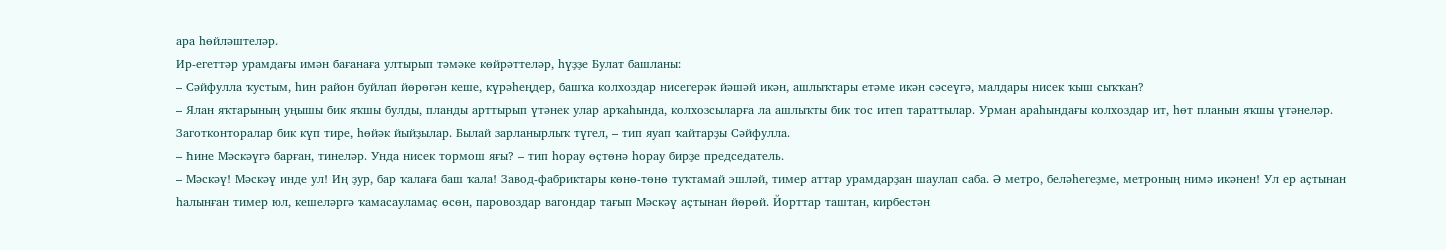ара һөйләштеләр.
Ир-егеттәр урамдағы имән бағанаға ултырып тәмәке көйрәттеләр, һүҙҙе Булат башланы:
– Сәйфулла ҡустым, һин район буйлап йөрөгән кеше, күрәһеңдер, башҡа колхоздар нисегерәк йәшәй икән, ашлыҡтары етәме икән сәсеүгә, малдары нисек ҡыш сыҡҡан?
– Ялан яҡтарының уңышы бик яҡшы булды, планды арттырып үтәнек улар арҡаһында, колхозсыларға ла ашлыҡты бик тос итеп тараттылар. Урман араһындағы колхоздар ит, һөт планын яҡшы үтәнеләр. Заготконторалар бик күп тире, һөйәк йыйҙылар. Былай зарланырлыҡ түгел, – тип яуап ҡайтарҙы Сәйфулла.
– Һине Мәскәүгә барған, тинеләр. Унда нисек тормош яғы? – тип һорау өҫтөнә һорау бирҙе председатель.
– Мәскәү! Мәскәү инде ул! Иң ҙур, бар ҡалаға баш ҡала! Завод-фабриктары көнө-төнө туҡтамай эшләй, тимер аттар урамдарҙан шаулап саба. Ә метро, беләһегеҙме, метроның нимә икәнен! Ул ер аҫтынан һалынған тимер юл, кешеләргә ҡамасауламаҫ өсөн, паровоздар вагондар тағып Мәскәү аҫтынан йөрөй. Йорттар таштан, кирбестән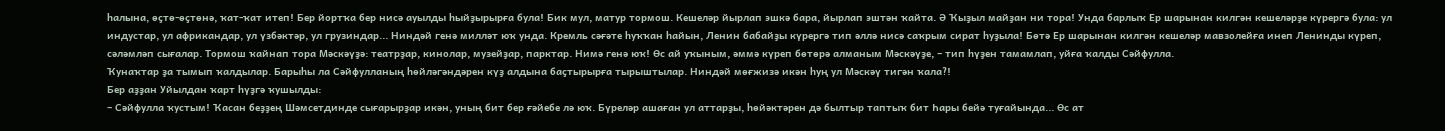һалына, өҫтө-өҫтөнә, ҡат-ҡат итеп! Бер йортҡа бер нисә ауылды һыйҙырырға була! Бик мул, матур тормош. Кешеләр йырлап эшкә бара, йырлап эштән ҡайта. Ә Ҡыҙыл майҙан ни тора! Унда барлыҡ Ер шарынан килгән кешеләрҙе күрергә була: ул индустар, ул африкандар, ул үзбәктәр, ул грузиндар... Ниндәй генә милләт юҡ унда. Кремль сәғәте һуҡҡан һайын, Ленин бабайҙы күрергә тип әллә нисә саҡрым сират һуҙыла! Бөтә Ер шарынан килгән кешеләр мавзолейға инеп Ленинды күреп, сәләмләп сығалар. Тормош ҡайнап тора Мәскәүҙә: театрҙар, кинолар, музейҙар, парктар. Нимә генә юҡ! Өс ай уҡыным, әммә күреп бөтөрә алманым Мәскәүҙе, – тип һүҙен тамамлап, уйға ҡалды Сәйфулла.
Ҡунаҡтар ҙа тымып ҡалдылар. Барыһы ла Сәйфулланың һөйләгәндәрен күҙ алдына баҫтырырға тырыштылар. Ниндәй мөғжизә икән һуң ул Мәскәү тигән ҡала?!
Бер аҙҙан Уйылдан ҡарт һүҙгә ҡушылды:
– Сәйфулла ҡустым! Ҡасан беҙҙең Шәмсетдинде сығарырҙар икән, уның бит бер ғәйебе лә юҡ. Бүреләр ашаған ул аттарҙы, һөйәктәрен дә былтыр таптыҡ бит Һары бейә туғайында... Өс ат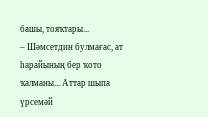башы, тояҡтары...
– Шәмсетдин булмағас, ат һарайының бер ҡото ҡалманы... Аттар шыпа үрсемәй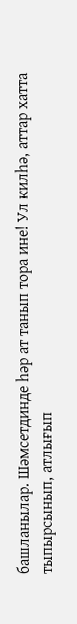башланылар. Шәмсетдинде һәр ат танып тора ине! Ул килһә, аттар хатта тыпырсынып, атлығып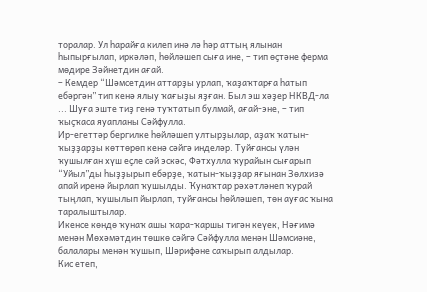торалар. Ул һарайға килеп инә лә һәр аттың ялынан һыпырғылап, иркәләп, һөйләшеп сыға ине, – тип өҫтәне ферма мөдире Зәйнетдин ағай.
– Кемдер “Шәмсетдин аттарҙы урлап, ҡаҙаҡтарға һатып ебәргән” тип кенә ялыу ҡағыҙы яҙған. Был эш хәҙер НКВД-ла ... Шуға эште тиҙ генә туҡтатып булмай, ағай-эне, – тип ҡыҫҡаса яуапланы Сәйфулла.
Ир-егеттәр бергилке һөйләшеп ултырҙылар, аҙаҡ ҡатын-ҡыҙҙарҙы көттөрөп кенә сәйгә инделәр. Туйғансы үлән ҡушылған хүш еҫле сәй эскәс, Фәтхулла ҡурайын сығарып “Уйыл”ды һыҙҙырып ебәрҙе, ҡатын-ҡыҙҙар яғынан Зөлхизә апай иренә йырлап ҡушылды. Ҡунаҡтар рәхәтләнеп ҡурай тыңлап, ҡушылып йырлап, туйғансы һөйләшеп, төн ауғас ҡына таралыштылар.
Икенсе көндө ҡунаҡ ашы ҡара-ҡаршы тигән кеүек, Нәғимә менән Мөхәмәтдин төшкө сәйгә Сәйфулла менән Шәмсиәне, балалары менән ҡушып, Шәрифәне саҡырып алдылар.
Кис етеп,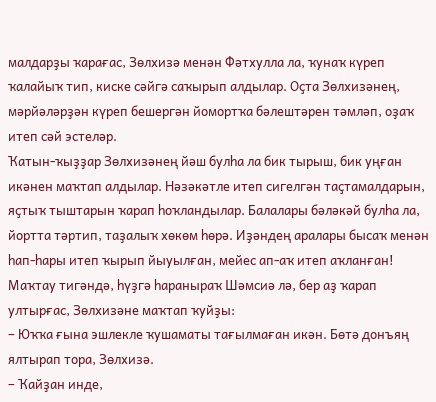малдарҙы ҡарағас, Зөлхизә менән Фәтхулла ла, ҡунаҡ күреп ҡалайыҡ тип, киске сәйгә саҡырып алдылар. Оҫта Зөлхизәнең, мәрйәләрҙән күреп бешергән йомортҡа бәлештәрен тәмләп, оҙаҡ итеп сәй эстеләр.
Ҡатын-ҡыҙҙар Зөлхизәнең йәш булһа ла бик тырыш, бик уңған икәнен маҡтап алдылар. Нәзәкәтле итеп сигелгән таҫтамалдарын, яҫтыҡ тыштарын ҡарап һоҡландылар. Балалары бәләкәй булһа ла, йортта тәртип, таҙалыҡ хөкөм һөрә. Иҙәндең аралары бысаҡ менән һап-һары итеп ҡырып йыуылған, мейес ап-аҡ итеп аҡланған! Маҡтау тигәндә, һүҙгә һараныраҡ Шәмсиә лә, бер аҙ ҡарап ултырғас, Зөлхизәне маҡтап ҡуйҙы:
– Юҡҡа ғына эшлекле ҡушаматы тағылмаған икән. Бөтә донъяң ялтырап тора, Зөлхизә.
– Ҡайҙан инде,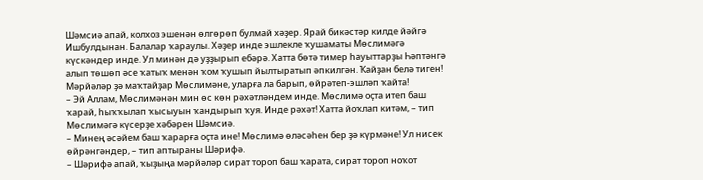Шәмсиә апай, колхоз эшенән өлгөрөп булмай хәҙер. Ярай бикәстәр килде йәйгә Ишбулдынан. Балалар ҡараулы. Хәҙер инде эшлекле ҡушаматы Мөслимәгә күскәндер инде. Ул минән дә уҙҙырып ебәрә. Хатта бөтә тимер һауыттарҙы Һәптәнгә алып төшөп әсе ҡатыҡ менән ҡом ҡушып йылтыратып әпкилгән. Ҡайҙан белә тиген! Мәрйәләр ҙә маҡтайҙар Мөслимәне, уларға ла барып, өйрәтеп-эшләп ҡайта!
– Эй Аллам, Мөслимәнән мин өс көн рәхәтләндем инде. Мөслимә оҫта итеп баш ҡарай, һыҡҡылап ҡысыуын ҡандырып ҡуя. Инде рәхәт! Хатта йоҡлап китәм, – тип Мөслимәгә күсерҙе хәбәрен Шәмсиә.
– Минең әсәйем баш ҡарарға оҫта ине! Мөслимә өләсәһен бер ҙә күрмәне! Ул нисек өйрәнгәндер, – тип аптыраны Шәрифә.
– Шәрифә апай, ҡыҙыңа мәрйәләр сират тороп баш ҡарата, сират тороп ноҡот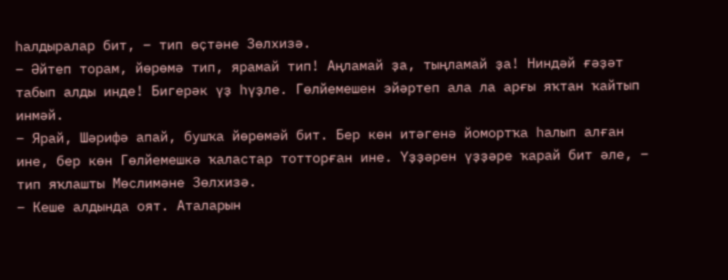һалдыралар бит, – тип өҫтәне Зөлхизә.
– Әйтеп торам, йөрөмә тип, ярамай тип! Аңламай ҙа, тыңламай ҙа! Ниндәй ғәҙәт табып алды инде! Бигерәк үҙ һүҙле. Гөлйемешен эйәртеп ала ла арғы яҡтан ҡайтып инмәй.
– Ярай, Шәрифә апай, бушҡа йөрөмәй бит. Бер көн итәгенә йомортҡа һалып алған ине, бер көн Гөлйемешкә ҡаластар тотторған ине. Үҙҙәрен үҙҙәре ҡарай бит әле, – тип яҡлашты Мөслимәне Зөлхизә.
– Кеше алдында оят. Аталарын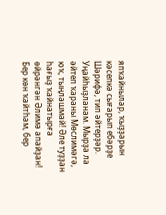япҡайнылар, ҡыҙҙарын кәсепкә сығарып ебәрҙе Шәрифә, тип әйтерҙәр. Уңайһыҙланам. Мырҙа ла әйтеп ҡараны Мөслимәгә, юҡ, тыңлашмай! Әле туҙҙан һағыҙ ҡайнатырға өйрәнгән Әлимә апайҙан! Бер көн ҡайтһам, бер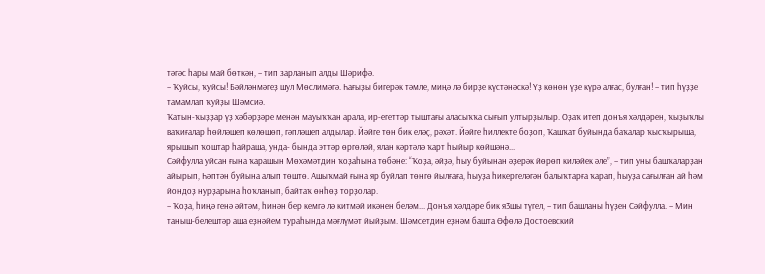тәгәс һары май бөткән, – тип зарланып алды Шәрифә.
– Ҡуйсы, ҡуйсы! Бәйләнмәгеҙ шул Мөслимәгә. Һағыҙы бигерәк тәмле, миңә лә бирҙе күстәнәскә! Үҙ көнөн үҙе күрә алғас, булған! – тип һүҙҙе тамамлап ҡуйҙы Шәмсиә.
Ҡатын-ҡыҙҙар үҙ хәбәрҙәре менән мауыҡҡан арала, ир-егеттәр тыштағы аласыҡҡа сығып ултырҙылыр. Оҙаҡ итеп донъя хәлдәрен, ҡыҙыҡлы ваҡиғалар һөйләшеп көлөшөп, гәпләшеп алдылар. Йәйге төн бик еләҫ, рәхәт. Йәйге һиллекте боҙоп, Ҡашҡат буйында баҡалар ҡысҡырыша, ярышып ҡоштар һайраша, унда- бында эттәр өргөләй, ялан кәртәлә ҡарт һыйыр көйшәнә...
Сәйфулла уйсан ғына ҡарашын Мөхәмәтдин ҡоҙаһына төбәне: “Ҡоҙа, әйҙә, һыу буйынан әҙерәк йөрөп киләйек әле”, – тип уны башҡаларҙан айырып, Һәптән буйына алып төштө. Ашыҡмай ғына яр буйлап төнгө йылғаға, һыуҙа һикергеләгән балыҡтарға ҡарап, һыуҙа сағылған ай һәм йондоҙ нурҙарына һоҡланып, байтаҡ өнһөҙ торҙолар.
– Ҡоҙа, һиңә генә әйтәм, һинән бер кемгә лә китмәй икәнен беләм... Донъя хәлдәре бик я3шы түгел, – тип башланы һүҙен Сәйфулла. – Мин таныш-белештәр аша еҙнәйем тураһында мәғлүмәт йыйҙым. Шәмсетдин еҙнәм башта Өфөлә Достоевский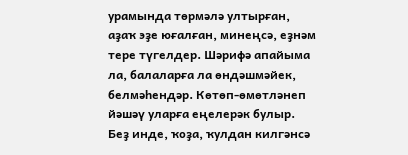урамында төрмәлә ултырған, аҙаҡ эҙе юғалған, минеңсә, еҙнәм тере түгелдер. Шәрифә апайыма ла, балаларға ла өндәшмәйек, белмәһендәр. Көтөп-өмөтләнеп йәшәү уларға еңелерәк булыр. Беҙ инде, ҡоҙа, ҡулдан килгәнсә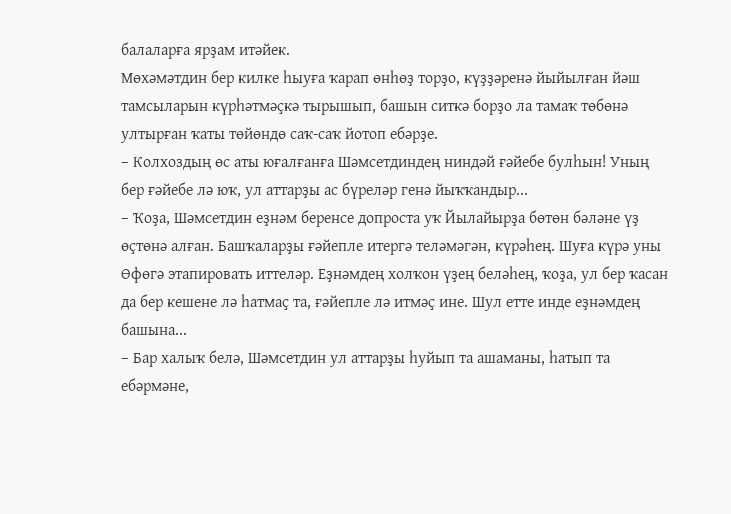балаларға ярҙам итәйек.
Мөхәмәтдин бер килке һыуға ҡарап өнһөҙ торҙо, күҙҙәренә йыйылған йәш тамсыларын күрһәтмәҫкә тырышып, башын ситкә борҙо ла тамаҡ төбөнә ултырған ҡаты төйөндө саҡ-саҡ йотоп ебәрҙе.
– Колхоздың өс аты юғалғанға Шәмсетдиндең ниндәй ғәйебе булһын! Уның бер ғәйебе лә юҡ, ул аттарҙы ас бүреләр генә йыҡҡандыр...
– Ҡоҙа, Шәмсетдин еҙнәм беренсе допроста уҡ Йылайырҙа бөтөн бәләне үҙ өҫтөнә алған. Башҡаларҙы ғәйепле итергә теләмәгән, күрәһең. Шуға күрә уны Өфөгә этапировать иттеләр. Еҙнәмдең холҡон үҙең беләһең, ҡоҙа, ул бер ҡасан да бер кешене лә һатмаҫ та, ғәйепле лә итмәҫ ине. Шул етте инде еҙнәмдең башына...
– Бар халыҡ белә, Шәмсетдин ул аттарҙы һуйып та ашаманы, һатып та ебәрмәне,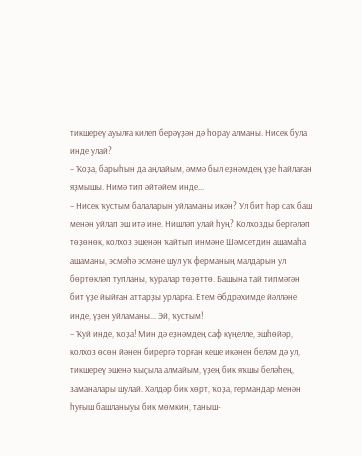тикшереү ауылға килеп берәүҙән дә һорау алманы. Нисек була инде улай?
– Ҡоҙа, барыһын да аңлайым, әммә был еҙнәмдең үҙе һайлаған яҙмышы. Нимә тип әйтәйем инде...
– Нисек ҡустым балаларын уйламаны икән? Ул бит һәр саҡ баш менән уйлап эш итә ине. Нишләп улай һуң? Колхозды бергәләп төҙөнөк, колхоз эшенән ҡайтып инмәне Шәмсетдин ашамаһа ашаманы, эсмәһә эсмәне шул уҡ ферманың малдарын ул бөртөкләп тупланы, ҡуралар төҙөттө. Башына тай типмәгән бит үҙе йыйған аттарҙы урларға. Етем Әбдрәхимде йәлләне инде, үҙен уйламаны... Эй, ҡустым!
– Ҡуй инде, ҡоҙа! Мин дә еҙнәмдең саф күңелле, эшһөйәр, колхоз өсөн йәнен бирергә торған кеше икәнен беләм дә ул, тикшереү эшенә ҡыҫыла алмайым, үҙең бик яҡшы беләһең, заманалары шулай. Хәлдәр бик хөрт, ҡоҙа, германдар менән һуғыш башланыуы бик мөмкин, таныш-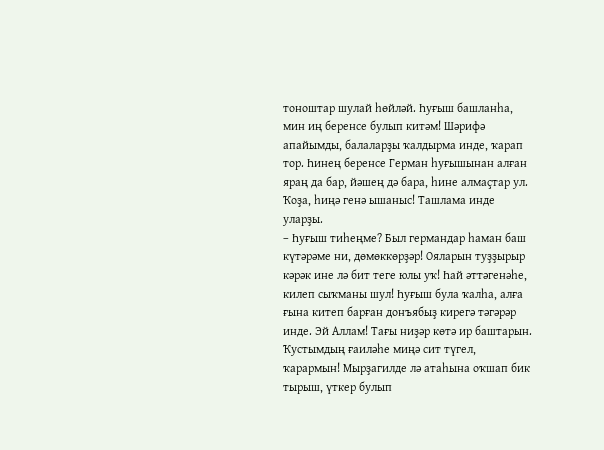тоноштар шулай һөйләй. Һуғыш башланһа, мин иң беренсе булып китәм! Шәрифә апайымды, балаларҙы ҡалдырма инде, ҡарап тор. Һинең беренсе Герман һуғышынан алған яраң да бар, йәшең дә бара, һине алмаҫтар ул. Ҡоҙа, һиңә генә ышаныс! Ташлама инде уларҙы.
– Һуғыш тиһеңме? Был германдар һаман баш күтәрәме ни, дөмөккөрҙәр! Ояларын туҙҙырыр кәрәк ине лә бит теге юлы уҡ! Һай әттәгенәһе, килеп сыҡманы шул! Һуғыш була ҡалһа, алға ғына китеп барған донъябыҙ кирегә тәгәрәр инде. Эй Аллам! Тағы ниҙәр көтә ир баштарын. Ҡустымдың ғаиләһе миңә сит түгел, ҡарармын! Мырҙагилде лә атаһына оҡшап бик тырыш, үткер булып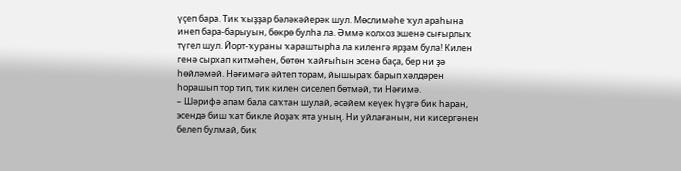үҫеп бара. Тик ҡыҙҙар бәләкәйерәк шул. Мөслимәһе ҡул араһына инеп бара-барыуын, бөкрө булһа ла. Әммә колхоз эшенә сығырлыҡ түгел шул. Йорт-ҡураны ҡараштырһа ла киленгә ярҙам була! Килен генә сырхап китмәһен, бөтөн ҡайғыһын эсенә баҫа, бер ни ҙә һөйләмәй. Нәғимәгә әйтеп торам, йышыраҡ барып хәлдәрен һорашып тор тип, тик килен сиселеп бөтмәй, ти Нәғимә.
– Шәрифә апам бала саҡтан шулай, әсәйем кеүек һүҙгә бик һаран, эсендә биш ҡат бикле йоҙаҡ ята уның. Ни уйлағанын, ни кисергәнен белеп булмай, бик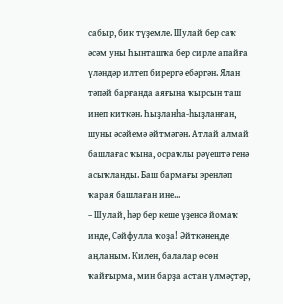сабыр, бик түҙемле. Шулай бер саҡ әсәм уны Һынташҡа бер сирле апайға үләндәр илтеп бирергә ебәргән. Ялан тәпәй барғанда аяғына ҡырсын таш инеп киткән. Һыҙланһа-һыҙланған, шуны әсәйемә әйтмәгән. Атлай алмай башлағас ҡына, осраҡлы рәүештә генә асыҡланды. Баш бармағы эренләп ҡарая башлаған ине...
– Шулай, һәр бер кеше үҙенсә йомаҡ инде, Сәйфулла ҡоҙа! Әйткәнеңде аңланым. Килен, балалар өсөн ҡайғырма, мин барҙа астан үлмәҫтәр,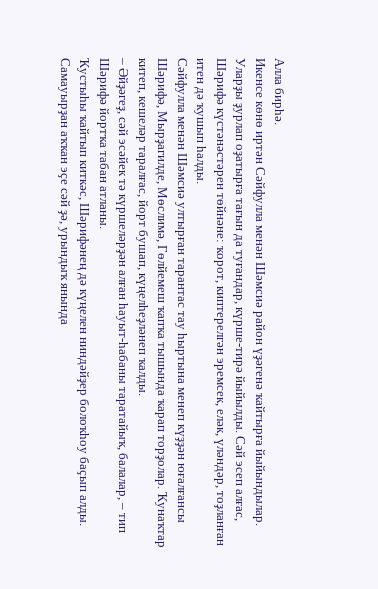Алла бирһә.
Икенсе көнө иртән Сәйфулла менән Шәмсиә район үҙәгенә ҡайтырға йыйындылар. Уларҙы ҙурлап оҙатырға тағын да туғандар, күрше-тирә йыйылды. Сәй эсеп алғас, Шәрифә күстәнәстәрен төйнәне: ҡорот, киптерелгән эремсек, еләк, үләндәр, тоҙланған итен дә ҡушып һалды.
Сәйфулла менән Шәмсиә ултырған тарантас тау һыртына менеп күҙҙән юғалғансы Шәрифә, Мырҙагилде, Мөслимә, Гөлйемеш ҡапҡа тышында ҡарап торҙолар. Ҡунаҡтар китеп, кешеләр таралғас, йорт бушап, күңелһеҙләнеп ҡалды.
– Әйҙәгеҙ, сәй эсәйек тә күршеләрҙән алған һауыт-һабаны таратайыҡ, балалар, – тип Шәрифә йортҡа табан атланы.
Ҡустыһы ҡайтып киткәс, Шәрифәнең дә күңелен ниндәйҙер болоҡһоу баҫып алды. Самауырҙан аҡҡан эҫе сәй ҙә, урындыҡ янында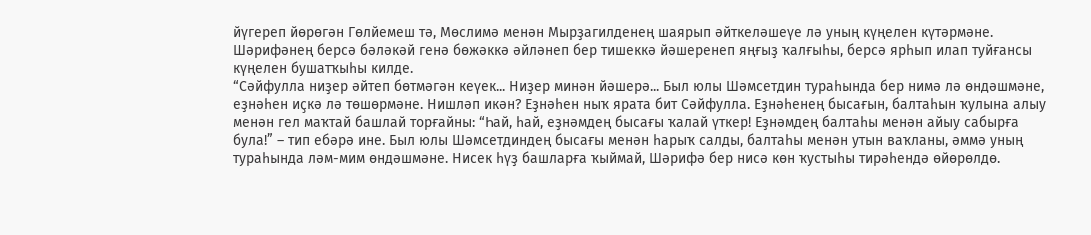йүгереп йөрөгән Гөлйемеш тә, Мөслимә менән Мырҙагилденең шаярып әйткеләшеүе лә уның күңелен күтәрмәне.
Шәрифәнең берсә бәләкәй генә бөжәккә әйләнеп бер тишеккә йәшеренеп яңғыҙ ҡалғыһы, берсә ярһып илап туйғансы күңелен бушатҡыһы килде.
“Сәйфулла ниҙер әйтеп бөтмәгән кеүек... Ниҙер минән йәшерә... Был юлы Шәмсетдин тураһында бер нимә лә өндәшмәне, еҙнәһен иҫкә лә төшөрмәне. Нишләп икән? Еҙнәһен ныҡ ярата бит Сәйфулла. Еҙнәһенең бысағын, балтаһын ҡулына алыу менән гел маҡтай башлай торғайны: “Һай, һай, еҙнәмдең бысағы ҡалай үткер! Еҙнәмдең балтаһы менән айыу сабырға була!” – тип ебәрә ине. Был юлы Шәмсетдиндең бысағы менән һарыҡ салды, балтаһы менән утын ваҡланы, әммә уның тураһында ләм-мим өндәшмәне. Нисек һүҙ башларға ҡыймай, Шәрифә бер нисә көн ҡустыһы тирәһендә өйөрөлдө.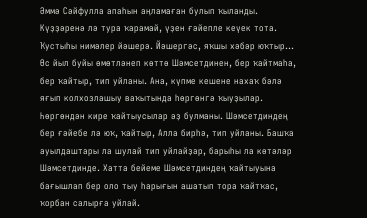Әммә Сәйфулла апаһын аңламаған булып ҡыланды. Күҙҙәренә лә тура ҡарамай, үҙен ғәйепле кеүек тота. Ҡустыһы нимәлер йәшерә. Йәшергәс, яҡшы хәбәр юҡтыр...
Өс йыл буйы өмөтләнеп көттө Шәмсетдинен, бер ҡайтмаһа, бер ҡайтыр, тип уйланы. Ана, күпме кешене нахаҡ бәлә яғып колхозлашыу ваҡытында һөргөнгә ҡыуҙылар. Һөргөндән кире ҡайтыусылар әҙ булманы. Шәмсетдиндең бер ғәйебе лә юҡ, ҡайтыр, Алла бирһә, тип уйланы. Башҡа ауылдаштары ла шулай тип уйлайҙар, барыһы ла көтәләр Шәмсетдинде. Хатта бейеме Шәмсетдиндең ҡайтыуына бағышлап бер оло тыу һарығын ашатып тора ҡайтҡас, ҡорбан салырға уйлай.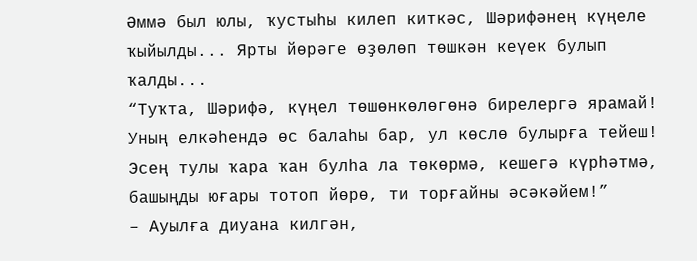Әммә был юлы, ҡустыһы килеп киткәс, Шәрифәнең күңеле ҡыйылды... Ярты йөрәге өҙөлөп төшкән кеүек булып ҡалды...
“Туҡта, Шәрифә, күңел төшөнкөлөгөнә бирелергә ярамай! Уның елкәһендә өс балаһы бар, ул көслө булырға тейеш! Эсең тулы ҡара ҡан булһа ла төкөрмә, кешегә күрһәтмә, башыңды юғары тотоп йөрө, ти торғайны әсәкәйем!”
– Ауылға диуана килгән,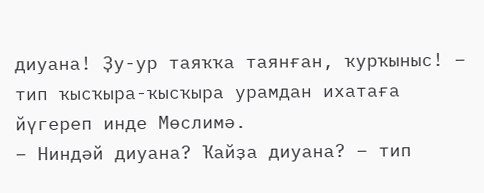диуана! Ҙу-ур таяҡҡа таянған, ҡурҡыныс! – тип ҡысҡыра-ҡысҡыра урамдан ихатаға йүгереп инде Мөслимә.
– Ниндәй диуана? Ҡайҙа диуана? – тип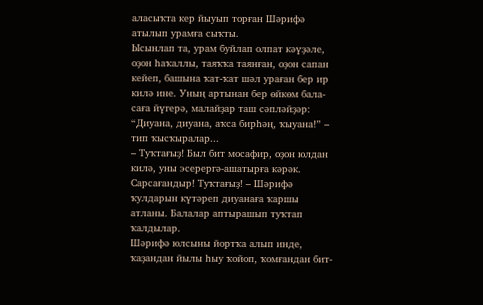аласыҡта кер йыуып торған Шәрифә атылып урамға сыҡты.
Ысынлап та, урам буйлап олпат кәүҙәле, оҙон һаҡаллы, таяҡҡа таянған, оҙон сапан кейеп, башына ҡат-ҡат шәл ураған бер ир килә ине. Уның артынан бер өйкөм бала-саға йүгерә, малайҙар таш сәпләйҙәр: “Диуана, диуана, аҡса бирһәң, ҡыуана!” – тип ҡысҡыралар...
– Туҡтағыҙ! Был бит мосафир, оҙон юлдан килә, уны эсерергә-ашатырға кәрәк. Сарсағандыр! Туҡтағыҙ! – Шәрифә ҡулдарын күтәреп диуанаға ҡаршы атланы. Балалар аптырашып туҡтап ҡалдылар.
Шәрифә юлсыны йортҡа алып инде, ҡаҙандан йылы һыу ҡойоп, ҡомғандан бит-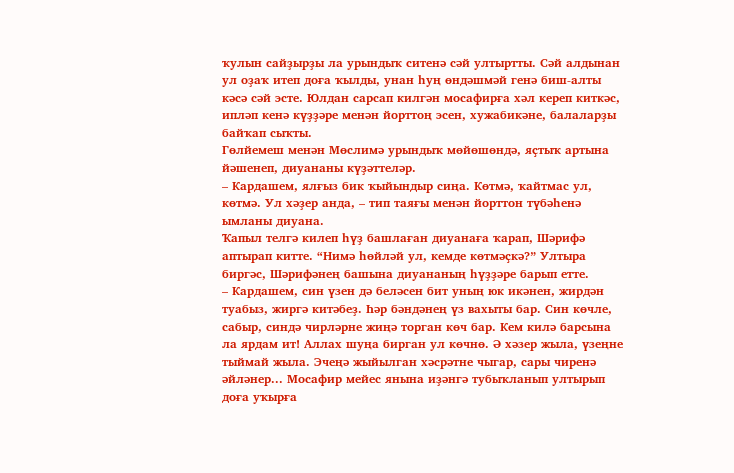ҡулын сайҙырҙы ла урындыҡ ситенә сәй ултыртты. Сәй алдынан ул оҙаҡ итеп доға ҡылды, унан һуң өндәшмәй генә биш-алты кәсә сәй эсте. Юлдан сарсап килгән мосафирға хәл кереп киткәс, ипләп кенә күҙҙәре менән йорттоң эсен, хужабикәне, балаларҙы байҡап сыҡты.
Гөлйемеш менән Мөслимә урындыҡ мөйөшөндә, яҫтыҡ артына йәшенеп, диуананы күҙәттеләр.
– Кардашем, ялғыз бик ҡыйындыр сиңа. Көтмә, ҡайтмас ул, көтмә. Ул хәҙер анда, – тип таяғы менән йорттон түбәһенә ымланы диуана.
Ҡапыл телгә килеп һүҙ башлаған диуанаға ҡарап, Шәрифә аптырап китте. “Нимә һөйләй ул, кемде көтмәҫкә?” Ултыра биргәс, Шәрифәнең башына диуананың һүҙҙәре барып етте.
– Кардашем, син үзен дә беләсен бит уның юк икәнен, жирдән туабыз, жиргә китәбеҙ. Һәр бәндәнең үз вахыты бар. Син көчле, сабыр, синдә чирләрне жиңә торган көч бар. Кем килә барсына ла ярдам ит! Аллах шуңа бирган ул көчнө. Ә хәзер жыла, үзеңне тыймай жыла. Эчеңә жыйылган хәсрәтне чыгар, сары чиренә әйләнер... Мосафир мейес янына иҙәнгә тубыҡланып ултырып доға уҡырға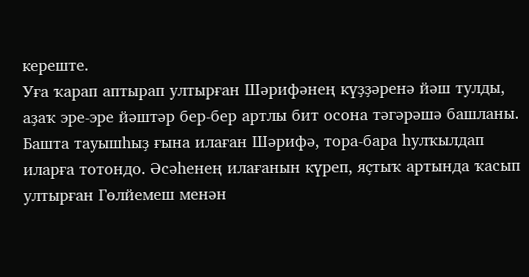кереште.
Уға ҡарап аптырап ултырған Шәрифәнең күҙҙәренә йәш тулды, аҙаҡ эре-эре йәштәр бер-бер артлы бит осона тәгәрәшә башланы. Башта тауышһыҙ ғына илаған Шәрифә, тора-бара һулҡылдап иларға тотондо. Әсәһенең илағанын күреп, яҫтыҡ артында ҡасып ултырған Гөлйемеш менән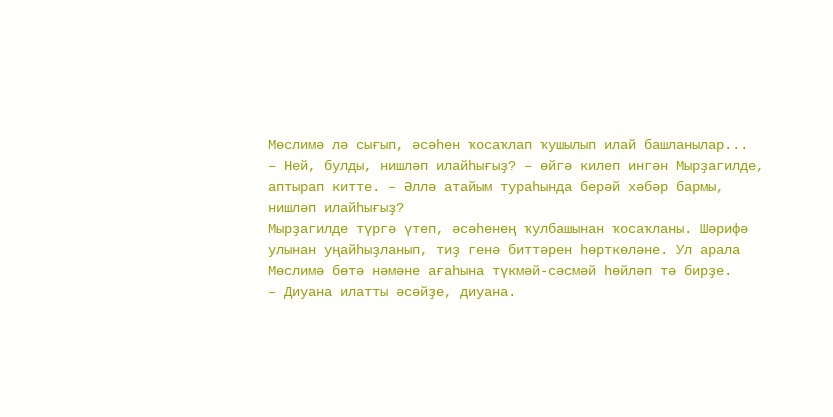Мөслимә лә сығып, әсәһен ҡосаҡлап ҡушылып илай башланылар...
– Ней, булды, нишләп илайһығыҙ? – өйгә килеп ингән Мырҙагилде, аптырап китте. – Әллә атайым тураһында берәй хәбәр бармы, нишләп илайһығыҙ?
Мырҙагилде түргә үтеп, әсәһенең ҡулбашынан ҡосаҡланы. Шәрифә улынан уңайһыҙланып, тиҙ генә биттәрен һөрткөләне. Ул арала Мөслимә бөтә нәмәне ағаһына түкмәй-сәсмәй һөйләп тә бирҙе.
– Диуана илатты әсәйҙе, диуана.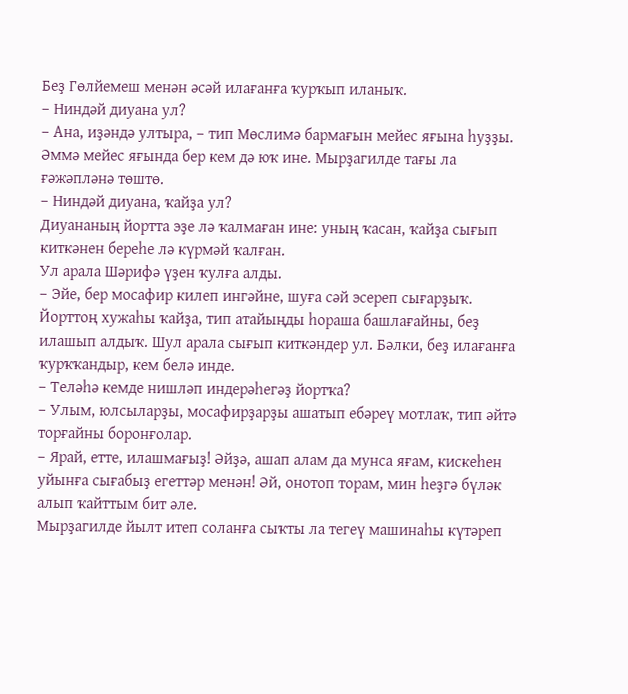Беҙ Гөлйемеш менән әсәй илағанға ҡурҡып иланыҡ.
– Ниндәй диуана ул?
– Ана, иҙәндә ултыра, – тип Мөслимә бармағын мейес яғына һуҙҙы.
Әммә мейес яғында бер кем дә юҡ ине. Мырҙагилде тағы ла ғәжәпләнә төштө.
– Ниндәй диуана, ҡайҙа ул?
Диуананың йортта эҙе лә ҡалмаған ине: уның ҡасан, ҡайҙа сығып киткәнен береһе лә күрмәй ҡалған.
Ул арала Шәрифә үҙен ҡулға алды.
– Эйе, бер мосафир килеп ингәйне, шуға сәй эсереп сығарҙыҡ. Йорттоң хужаһы ҡайҙа, тип атайыңды һораша башлағайны, беҙ илашып алдыҡ. Шул арала сығып киткәндер ул. Бәлки, беҙ илағанға ҡурҡҡандыр, кем белә инде.
– Теләһә кемде нишләп индерәһегәҙ йортҡа?
– Улым, юлсыларҙы, мосафирҙарҙы ашатып ебәреү мотлаҡ, тип әйтә торғайны боронғолар.
– Ярай, етте, илашмағыҙ! Әйҙә, ашап алам да мунса яғам, кискеһен уйынға сығабыҙ егеттәр менән! Әй, онотоп торам, мин һеҙгә бүләк алып ҡайттым бит әле.
Мырҙагилде йылт итеп соланға сыҡты ла тегеү машинаһы күтәреп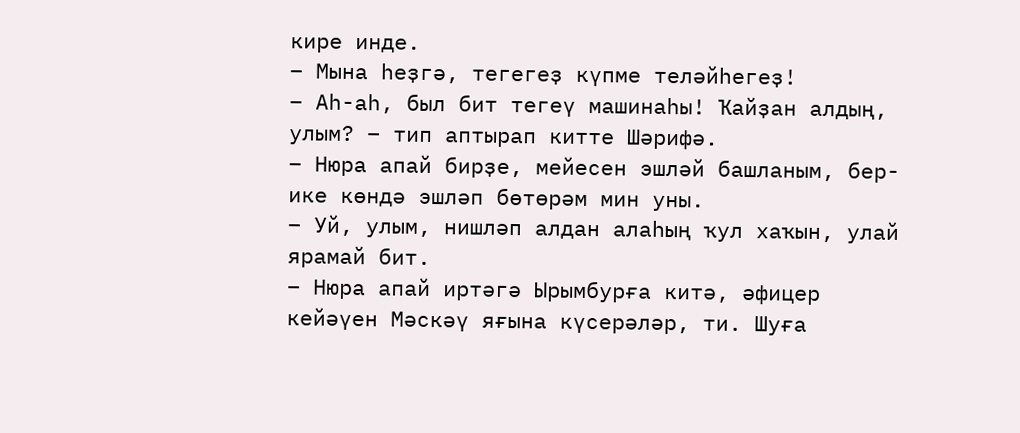кире инде.
– Мына һеҙгә, тегегеҙ күпме теләйһегеҙ!
– Аһ-аһ, был бит тегеү машинаһы! Ҡайҙан алдың, улым? – тип аптырап китте Шәрифә.
– Нюра апай бирҙе, мейесен эшләй башланым, бер-ике көндә эшләп бөтөрәм мин уны.
– Уй, улым, нишләп алдан алаһың ҡул хаҡын, улай ярамай бит.
– Нюра апай иртәгә Ырымбурға китә, әфицер кейәүен Мәскәү яғына күсерәләр, ти. Шуға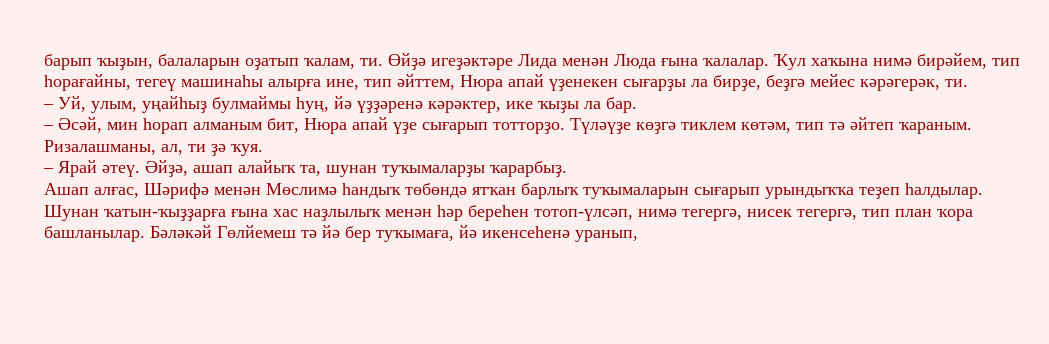барып ҡыҙын, балаларын оҙатып ҡалам, ти. Өйҙә игеҙәктәре Лида менән Люда ғына ҡалалар. Ҡул хаҡына нимә бирәйем, тип һорағайны, тегеү машинаһы алырға ине, тип әйттем, Нюра апай үҙенекен сығарҙы ла бирҙе, беҙгә мейес кәрәгерәк, ти.
– Уй, улым, уңайһыҙ булмаймы һуң, йә үҙҙәренә кәрәктер, ике ҡыҙы ла бар.
– Әсәй, мин һорап алманым бит, Нюра апай үҙе сығарып тотторҙо. Түләүҙе көҙгә тиклем көтәм, тип тә әйтеп ҡараным. Ризалашманы, ал, ти ҙә ҡуя.
– Ярай әтеү. Әйҙә, ашап алайыҡ та, шунан туҡымаларҙы ҡарарбыҙ.
Ашап алғас, Шәрифә менән Мөслимә һандыҡ төбөндә ятҡан барлыҡ туҡымаларын сығарып урындыҡҡа теҙеп һалдылар. Шунан ҡатын-ҡыҙҙарға ғына хас наҙлылыҡ менән һәр береһен тотоп-үлсәп, нимә тегергә, нисек тегергә, тип план ҡора башланылар. Бәләкәй Гөлйемеш тә йә бер туҡымаға, йә икенсеһенә уранып,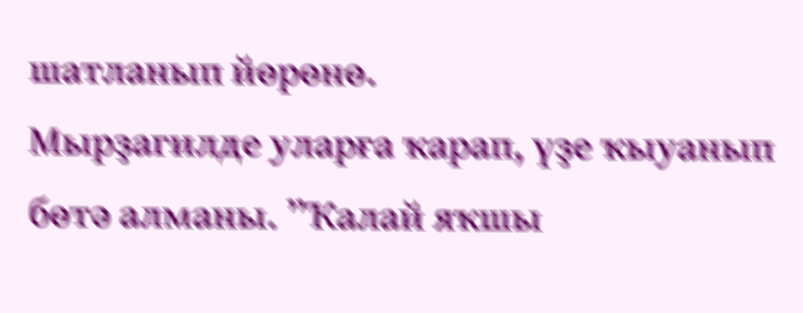шатланып йөрөнө.
Мырҙагилде уларға ҡарап, үҙе ҡыуанып бөтә алманы. ”Ҡалай яҡшы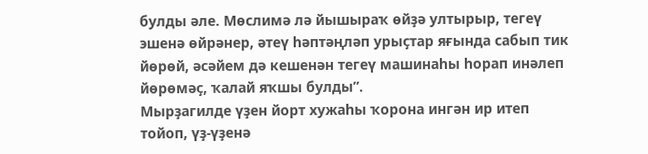булды әле. Мөслимә лә йышыраҡ өйҙә ултырыр, тегеү эшенә өйрәнер, әтеү һәптәңләп урыҫтар яғында сабып тик йөрөй, әсәйем дә кешенән тегеү машинаһы һорап инәлеп йөрөмәҫ, ҡалай яҡшы булды”.
Мырҙагилде үҙен йорт хужаһы ҡорона ингән ир итеп тойоп, үҙ-үҙенә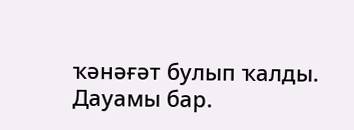ҡәнәғәт булып ҡалды.
Дауамы бар.